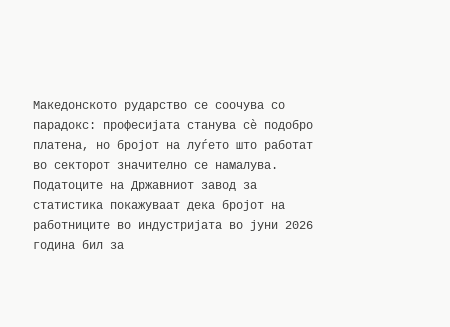Македонското рударство се соочува со парадокс: професијата станува сè подобро платена, но бројот на луѓето што работат во секторот значително се намалува.
Податоците на Државниот завод за статистика покажуваат дека бројот на работниците во индустријата во јуни 2026 година бил за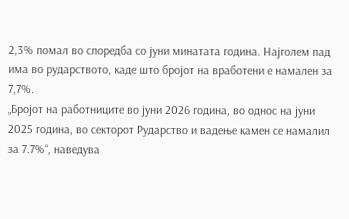2,3% помал во споредба со јуни минатата година. Најголем пад има во рударството, каде што бројот на вработени е намален за 7,7%.
„Бројот на работниците во јуни 2026 година, во однос на јуни 2025 година, во секторот Рударство и вадење камен се намалил за 7.7%“, наведува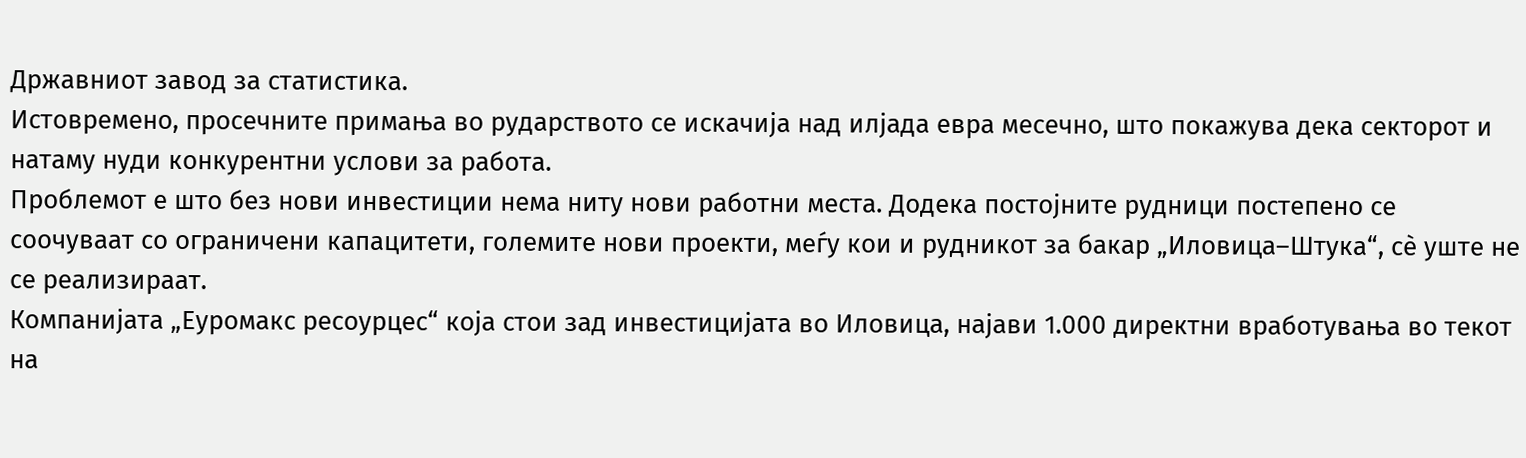Државниот завод за статистика.
Истовремено, просечните примања во рударството се искачија над илјада евра месечно, што покажува дека секторот и натаму нуди конкурентни услови за работа.
Проблемот е што без нови инвестиции нема ниту нови работни места. Додека постојните рудници постепено се соочуваат со ограничени капацитети, големите нови проекти, меѓу кои и рудникот за бакар „Иловица–Штука“, сè уште не се реализираат.
Компанијата „Еуромакс ресоурцес“ која стои зад инвестицијата во Иловица, најави 1.000 директни вработувања во текот на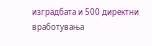изградбата и 500 директни вработувања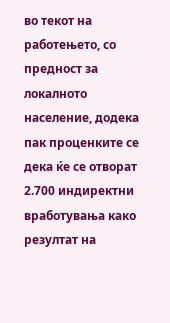во текот на работењето, со предност за локалното население, додека пак проценките се дека ќе се отворат 2.700 индиректни вработувања како резултат на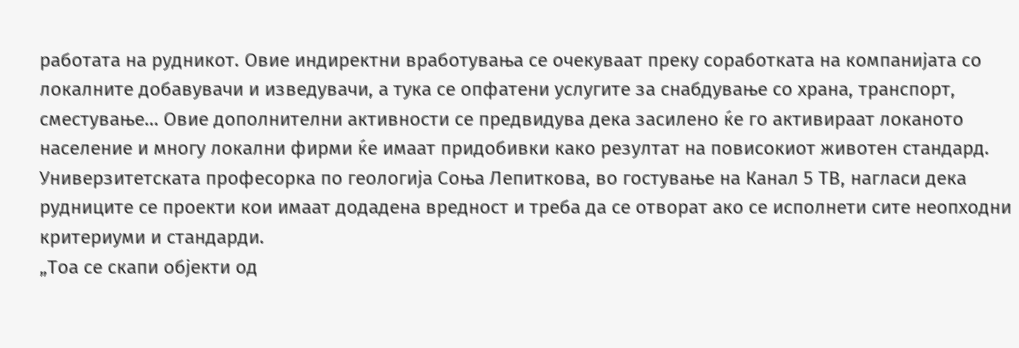работата на рудникот. Овие индиректни вработувања се очекуваат преку соработката на компанијата со локалните добавувачи и изведувачи, а тука се опфатени услугите за снабдување со храна, транспорт, сместување… Овие дополнителни активности се предвидува дека засилено ќе го активираат локаното население и многу локални фирми ќе имаат придобивки како резултат на повисокиот животен стандард.
Универзитетската професорка по геологија Соња Лепиткова, во гостување на Канал 5 ТВ, нагласи дека рудниците се проекти кои имаат додадена вредност и треба да се отворат ако се исполнети сите неопходни критериуми и стандарди.
„Тоа се скапи објекти од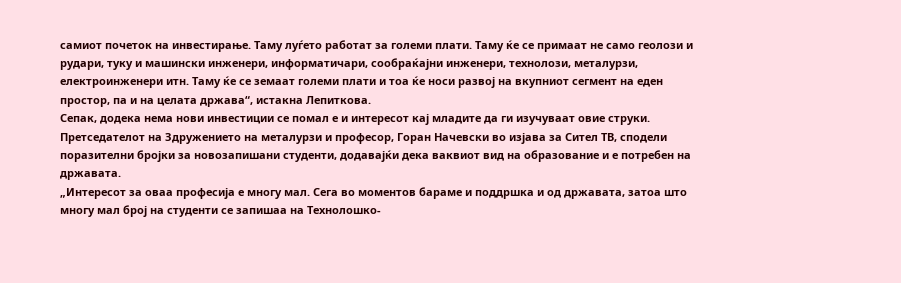самиот почеток на инвестирање. Таму луѓето работат за големи плати. Таму ќе се примаат не само геолози и рудари, туку и машински инженери, информатичари, сообраќајни инженери, технолози, металурзи, електроинженери итн. Таму ќе се земаат големи плати и тоа ќе носи развој на вкупниот сегмент на еден простор, па и на целата држава“, истакна Лепиткова.
Сепак, додека нема нови инвестиции се помал е и интересот кај младите да ги изучуваат овие струки. Претседателот на Здружението на металурзи и професор, Горан Начевски во изјава за Сител ТВ, сподели поразителни бројки за новозапишани студенти, додавајќи дека ваквиот вид на образование и е потребен на државата.
„Интересот за оваа професија е многу мал. Сега во моментов бараме и поддршка и од државата, затоа што многу мал број на студенти се запишаа на Технолошко-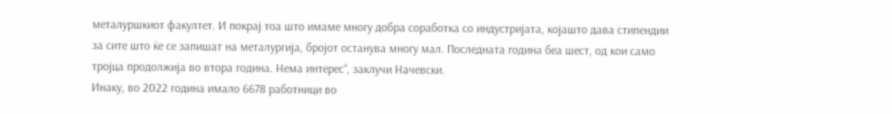металуршкиот факултет. И покрај тоа што имаме многу добра соработка со индустријата, којашто дава стипендии за сите што ќе се запишат на металургија, бројот останува многу мал. Последната година беа шест, од кои само тројца продолжија во втора година. Нема интерес“, заклучи Начевски.
Инаку, во 2022 година имало 6678 работници во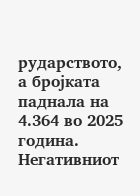рударството, а бројката паднала на 4.364 во 2025 година. Негативниот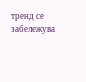тренд се забележува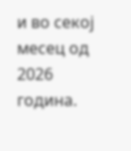и во секој месец од 2026 година.